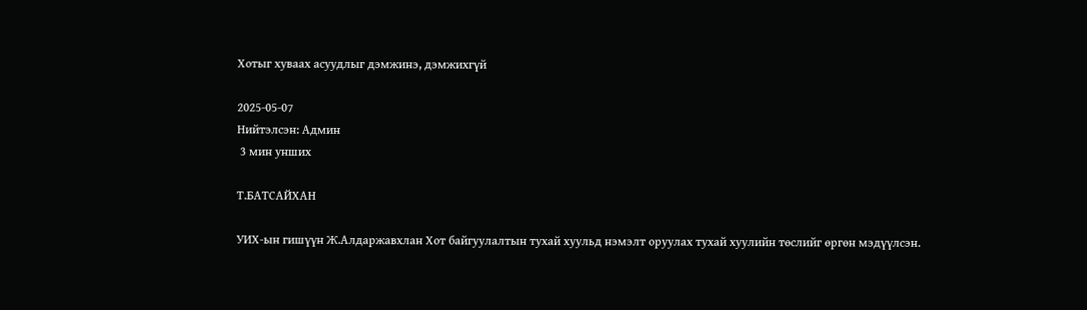Хотыг хуваах асуудлыг дэмжинэ, дэмжихгүй

2025-05-07
Нийтэлсэн: Админ
 3 мин унших

Т.БАТСАЙХАН

УИХ-ын гишүүн Ж.Алдаржавхлан Хот байгуулалтын тухай хуульд нэмэлт оруулах тухай хуулийн төслийг өргөн мэдүүлсэн.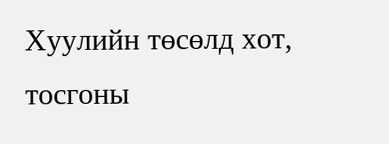Хуулийн төсөлд хот, тосгоны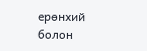ерөнхий болон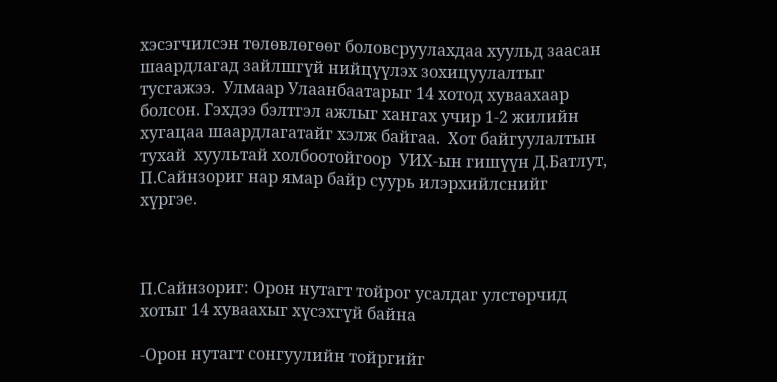хэсэгчилсэн төлөвлөгөөг боловсруулахдаа хуульд заасан шаардлагад зайлшгүй нийцүүлэх зохицуулалтыг тусгажээ.  Улмаар Улаанбаатарыг 14 хотод хуваахаар болсон. Гэхдээ бэлтгэл ажлыг хангах учир 1-2 жилийн хугацаа шаардлагатайг хэлж байгаа.  Хот байгуулалтын тухай  хуультай холбоотойгоор  УИХ-ын гишүүн Д.Батлут, П.Сайнзориг нар ямар байр суурь илэрхийлснийг хүргэе.



П.Сайнзориг: Орон нутагт тойрог усалдаг улстөрчид хотыг 14 хуваахыг хүсэхгүй байна

-Орон нутагт сонгуулийн тойргийг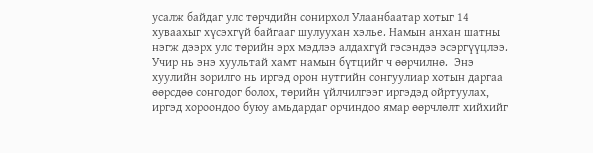усалж байдаг улс төрчдийн сонирхол Улаанбаатар хотыг 14 хуваахыг хүсэхгүй байгааг шулуухан хэлье. Намын анхан шатны нэгж дээрх улс төрийн эрх мэдлээ алдахгүй гэсэндээ эсэргүүцлээ. Учир нь энэ хуультай хамт намын бүтцийг ч өөрчилнө.  Энэ хуулийн зорилго нь иргэд орон нутгийн сонгуулиар хотын даргаа өөрсдөө сонгодог болох, төрийн үйлчилгээг иргэдэд ойртуулах, иргэд хороондоо буюу амьдардаг орчиндоо ямар өөрчлөлт хийхийг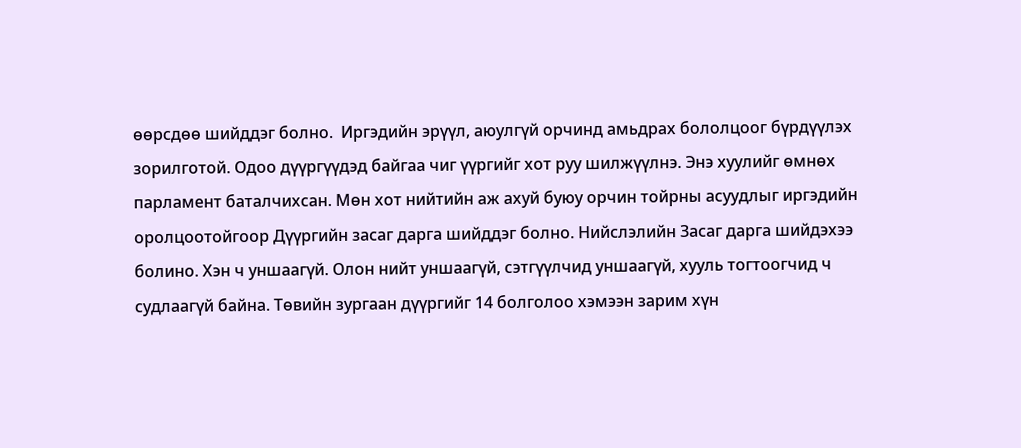өөрсдөө шийддэг болно.  Иргэдийн эрүүл, аюулгүй орчинд амьдрах бололцоог бүрдүүлэх зорилготой. Одоо дүүргүүдэд байгаа чиг үүргийг хот руу шилжүүлнэ. Энэ хуулийг өмнөх парламент баталчихсан. Мөн хот нийтийн аж ахуй буюу орчин тойрны асуудлыг иргэдийн оролцоотойгоор Дүүргийн засаг дарга шийддэг болно. Нийслэлийн Засаг дарга шийдэхээ болино. Хэн ч уншаагүй. Олон нийт уншаагүй, сэтгүүлчид уншаагүй, хууль тогтоогчид ч судлаагүй байна. Төвийн зургаан дүүргийг 14 болголоо хэмээн зарим хүн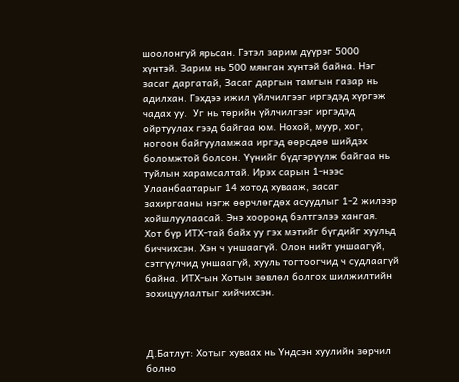шоолонгуй ярьсан. Гэтэл зарим дүүрэг 5000 хүнтэй. Зарим нь 500 мянган хүнтэй байна. Нэг засаг даргатай, Засаг даргын тамгын газар нь адилхан. Гэхдээ ижил үйлчилгээг иргэдэд хүргэж чадах уу.  Уг нь төрийн үйлчилгээг иргэдэд ойртуулах гээд байгаа юм. Нохой, муур, хог, ногоон байгууламжаа иргэд өөрсдөө шийдэх боломжтой болсон. Үүнийг бүдгэрүүлж байгаа нь туйлын харамсалтай. Ирэх сарын 1-нээс Улаанбаатарыг 14 хотод хувааж, засаг захиргааны нэгж өөрчлөгдөх асуудлыг 1-2 жилээр хойшлуулаасай. Энэ хооронд бэлтгэлээ хангая.  Хот бүр ИТХ-тай байх уу гэх мэтийг бүгдийг хуульд биччихсэн. Хэн ч уншаагүй. Олон нийт уншаагүй, сэтгүүлчид уншаагүй, хууль тогтоогчид ч судлаагүй байна. ИТХ-ын Хотын зөвлөл болгох шилжилтийн зохицуулалтыг хийчихсэн.



Д.Батлут: Хотыг хуваах нь Үндсэн хуулийн зөрчил болно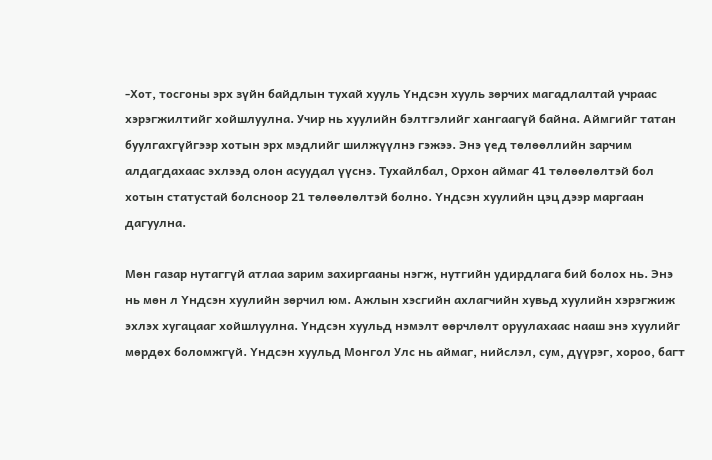-Хот, тосгоны эрх зүйн байдлын тухай хууль Үндсэн хууль зөрчих магадлалтай учраас  хэрэгжилтийг хойшлуулна. Учир нь хуулийн бэлтгэлийг хангаагүй байна. Аймгийг татан буулгахгүйгээр хотын эрх мэдлийг шилжүүлнэ гэжээ. Энэ үед төлөөллийн зарчим алдагдахаас эхлээд олон асуудал үүснэ. Тухайлбал, Орхон аймаг 41 төлөөлөлтэй бол хотын статустай болсноор 21 төлөөлөлтэй болно. Үндсэн хуулийн цэц дээр маргаан дагуулна.

Мөн газар нутаггүй атлаа зарим захиргааны нэгж, нутгийн удирдлага бий болох нь. Энэ нь мөн л Үндсэн хуулийн зөрчил юм. Ажлын хэсгийн ахлагчийн хувьд хуулийн хэрэгжиж эхлэх хугацааг хойшлуулна. Үндсэн хуульд нэмэлт өөрчлөлт оруулахаас нааш энэ хуулийг мөрдөх боломжгүй. Үндсэн хуульд Монгол Улс нь аймаг, нийслэл, сум, дүүрэг, хороо, багт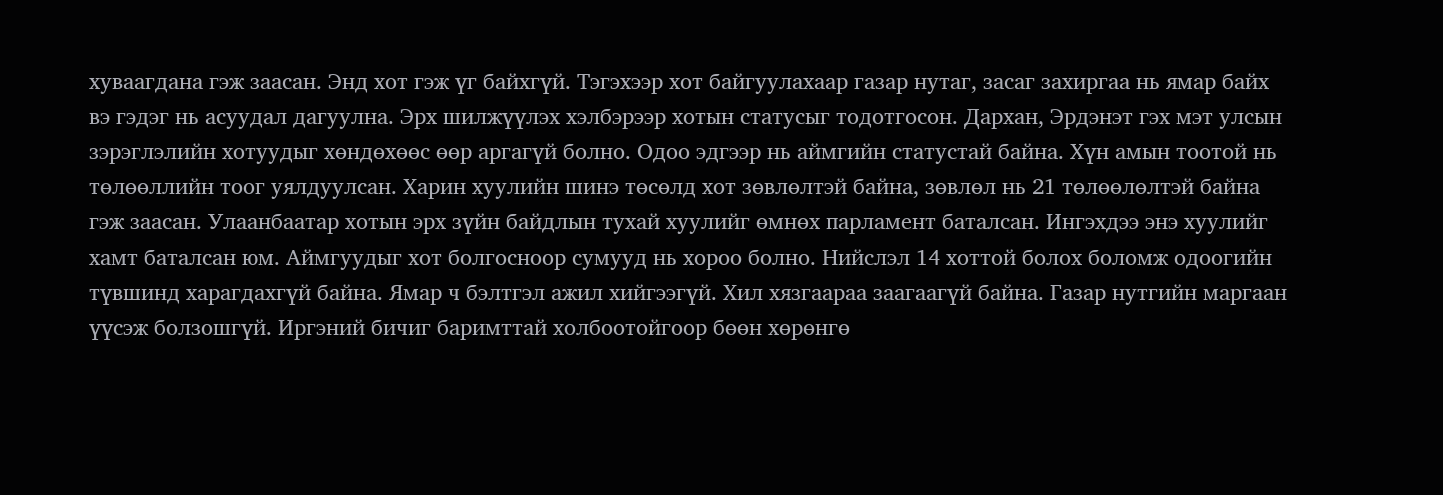хуваагдана гэж заасан. Энд хот гэж үг байхгүй. Тэгэхээр хот байгуулахаар газар нутаг, засаг захиргаа нь ямар байх вэ гэдэг нь асуудал дагуулна. Эрх шилжүүлэх хэлбэрээр хотын статусыг тодотгосон. Дархан, Эрдэнэт гэх мэт улсын зэрэглэлийн хотуудыг хөндөхөөс өөр аргагүй болно. Одоо эдгээр нь аймгийн статустай байна. Хүн амын тоотой нь төлөөллийн тоог уялдуулсан. Харин хуулийн шинэ төсөлд хот зөвлөлтэй байна, зөвлөл нь 21 төлөөлөлтэй байна гэж заасан. Улаанбаатар хотын эрх зүйн байдлын тухай хуулийг өмнөх парламент баталсан. Ингэхдээ энэ хуулийг хамт баталсан юм. Аймгуудыг хот болгосноор сумууд нь хороо болно. Нийслэл 14 хоттой болох боломж одоогийн түвшинд харагдахгүй байна. Ямар ч бэлтгэл ажил хийгээгүй. Хил хязгаараа заагаагүй байна. Газар нутгийн маргаан үүсэж болзошгүй. Иргэний бичиг баримттай холбоотойгоор бөөн хөрөнгө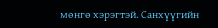мөнгө хэрэгтэй. Санхүүгийн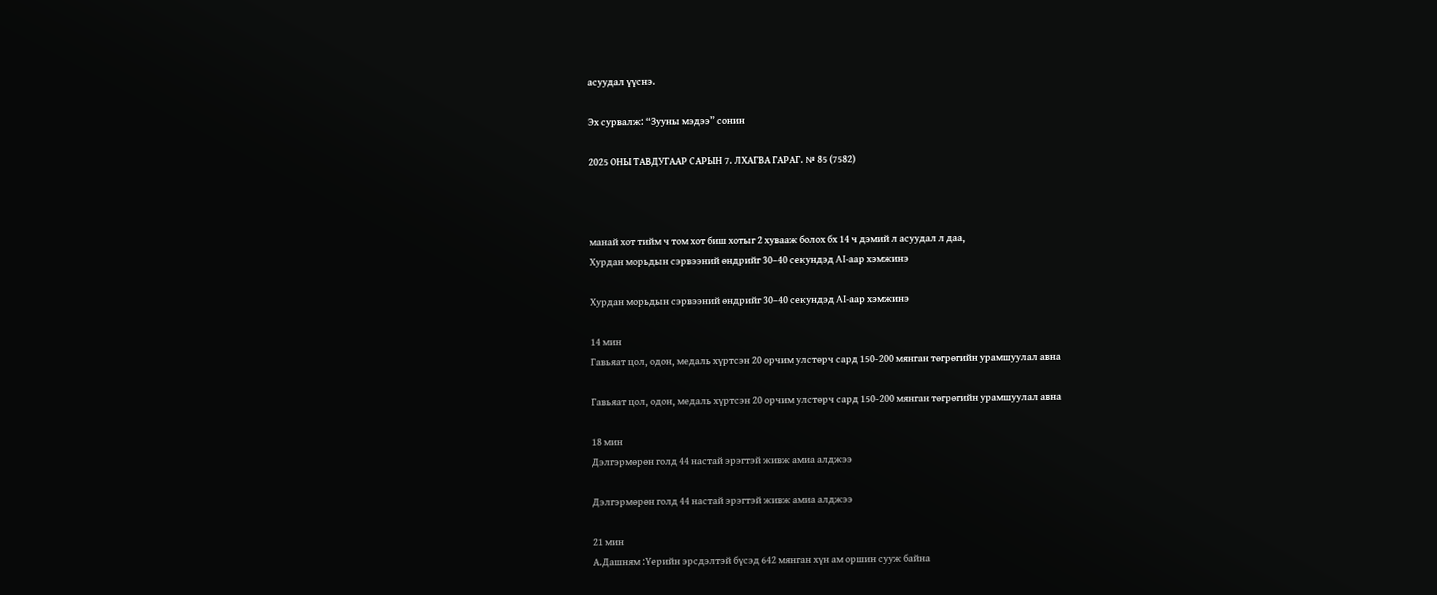асуудал үүснэ.

Эх сурвалж: “Зууны мэдээ” сонин

2025 ОНЫ ТАВДУГААР САРЫН 7. ЛХАГВА ГАРАГ. № 85 (7582)



манай хот тийм ч том хот биш хотыг 2 хувааж болох бх 14 ч дэмий л асуудал л даа,
Хурдан морьдын сэрвээний өндрийг 30–40 секундэд AI-аар хэмжинэ

Хурдан морьдын сэрвээний өндрийг 30–40 секундэд AI-аар хэмжинэ

14 мин
Гавьяат цол, одон, медаль хүртсэн 20 орчим улстөрч сард 150-200 мянган төгрөгийн урамшуулал авна

Гавьяат цол, одон, медаль хүртсэн 20 орчим улстөрч сард 150-200 мянган төгрөгийн урамшуулал авна

18 мин
Дэлгэрмөрөн голд 44 настай эрэгтэй живж амиа алджээ

Дэлгэрмөрөн голд 44 настай эрэгтэй живж амиа алджээ

21 мин
А.Дашням :Үерийн эрсдэлтэй бүсэд 642 мянган хүн ам оршин сууж байна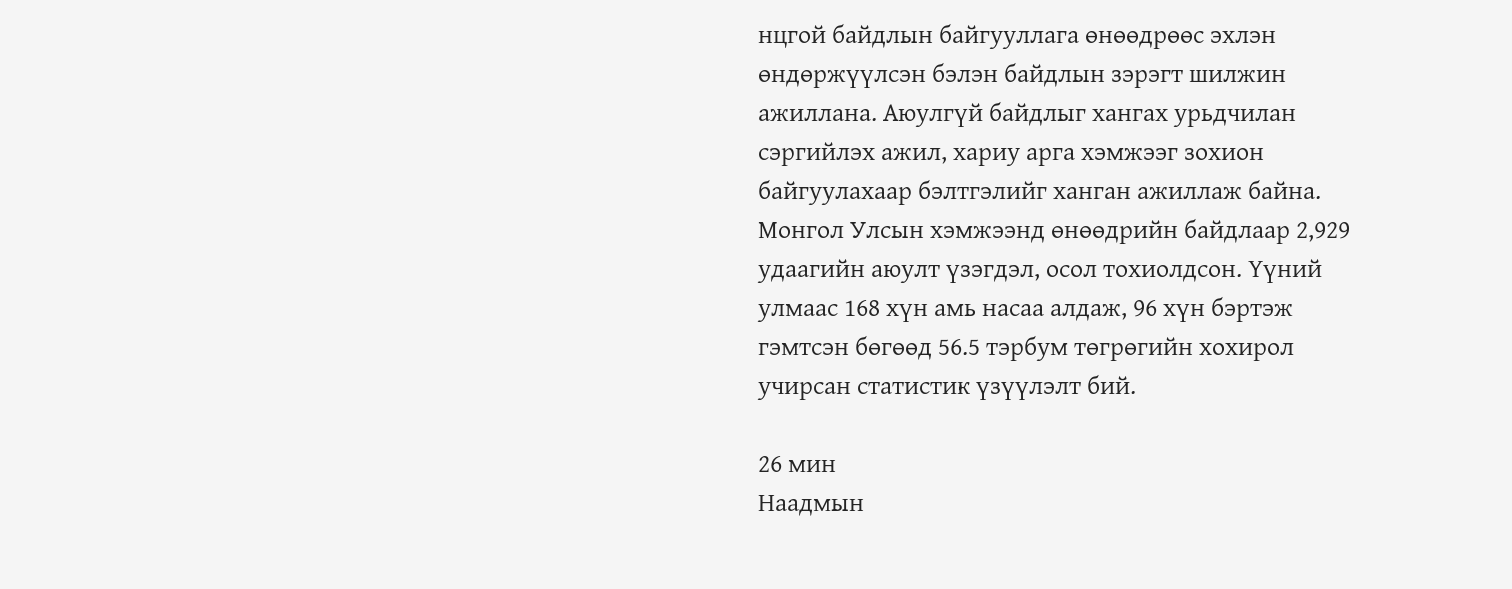нцгой байдлын байгууллага өнөөдрөөс эхлэн өндөржүүлсэн бэлэн байдлын зэрэгт шилжин ажиллана. Аюулгүй байдлыг хангах урьдчилан сэргийлэх ажил, хариу арга хэмжээг зохион байгуулахаар бэлтгэлийг ханган ажиллаж байна. Монгол Улсын хэмжээнд өнөөдрийн байдлаар 2,929 удаагийн аюулт үзэгдэл, осол тохиолдсон. Үүний улмаас 168 хүн амь насаа алдаж, 96 хүн бэртэж гэмтсэн бөгөөд 56.5 тэрбум төгрөгийн хохирол учирсан статистик үзүүлэлт бий.

26 мин
Наадмын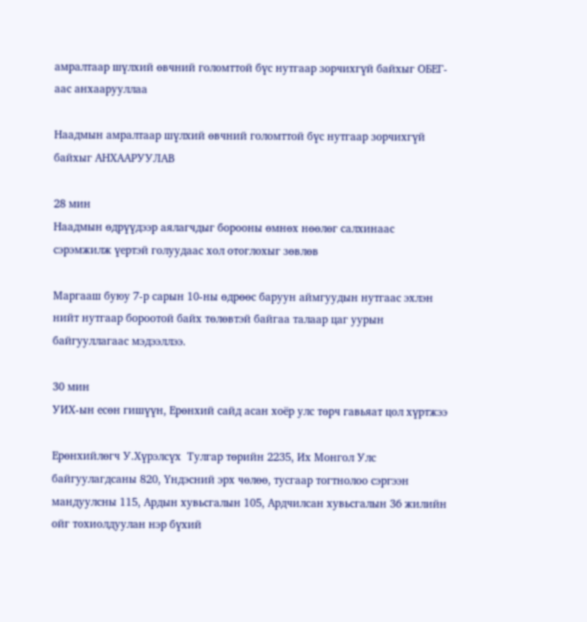амралтаар шүлхий өвчний голомттой бүс нутгаар зорчихгүй байхыг ОБЕГ-аас анхаарууллаа

Наадмын амралтаар шүлхий өвчний голомттой бүс нутгаар зорчихгүй байхыг АНХААРУУЛАВ

28 мин
Наадмын өдрүүдээр аялагчдыг борооны өмнөх нөөлөг салхинаас сэрэмжилж үертэй голуудаас хол отоглохыг зөвлөв

Маргааш буюу 7-р сарын 10-ны өдрөөс баруун аймгуудын нутгаас эхлэн нийт нутгаар бороотой байх төлөвтэй байгаа талаар цаг уурын байгууллагаас мэдээллээ.

30 мин
УИХ-ын есөн гишүүн, Ерөнхий сайд асан хоёр улс төрч гавьяат цол хүртжээ

Ерөнхийлөгч У.Хүрэлсүх  Тулгар төрийн 2235, Их Монгол Улс байгуулагдсаны 820, Үндэсний эрх чөлөө, тусгаар тогтнолоо сэргээн мандуулсны 115, Ардын хувьсгалын 105, Ардчилсан хувьсгалын 36 жилийн ойг тохиолдуулан нэр бүхий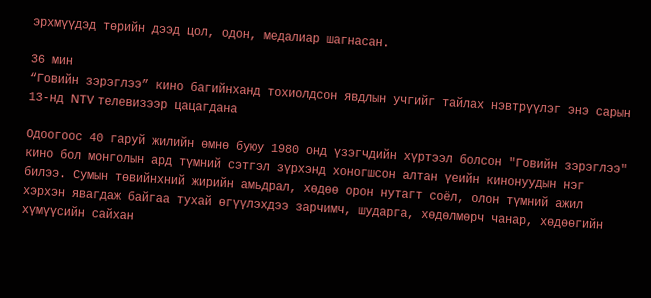эрхмүүдэд төрийн дээд цол, одон, медалиар шагнасан.

36 мин
“Говийн зэрэглээ” кино багийнханд тохиолдсон явдлын учгийг тайлах нэвтрүүлэг энэ сарын 13-нд NTV телевизээр цацагдана

Одоогоос 40 гаруй жилийн өмнө буюу 1980 онд үзэгчдийн хүртээл болсон "Говийн зэрэглээ" кино бол монголын ард түмний сэтгэл зүрхэнд хоногшсон алтан үеийн кинонуудын нэг билээ. Сумын төвийнхний жирийн амьдрал, хөдөө орон нутагт соёл, олон түмний ажил хэрхэн явагдаж байгаа тухай өгүүлэхдээ зарчимч, шударга, хөдөлмөрч чанар, хөдөөгийн хүмүүсийн сайхан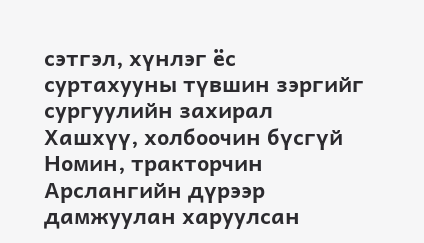сэтгэл, хүнлэг ёс суртахууны түвшин зэргийг сургуулийн захирал Хашхүү, холбоочин бүсгүй Номин, тракторчин Арслангийн дүрээр дамжуулан харуулсан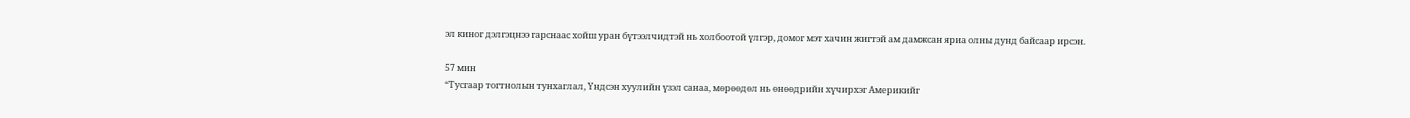эл киног дэлгэцнээ гарснаас хойш уран бүтээлчидтэй нь холбоотой үлгэр, домог мэт хачин жигтэй ам дамжсан яриа олны дунд байсаар ирсэн.

57 мин
“Тусгаар тогтнолын тунхаглал, Үндсэн хуулийн үзэл санаа, мөрөөдөл нь өнөөдрийн хүчирхэг Америкийг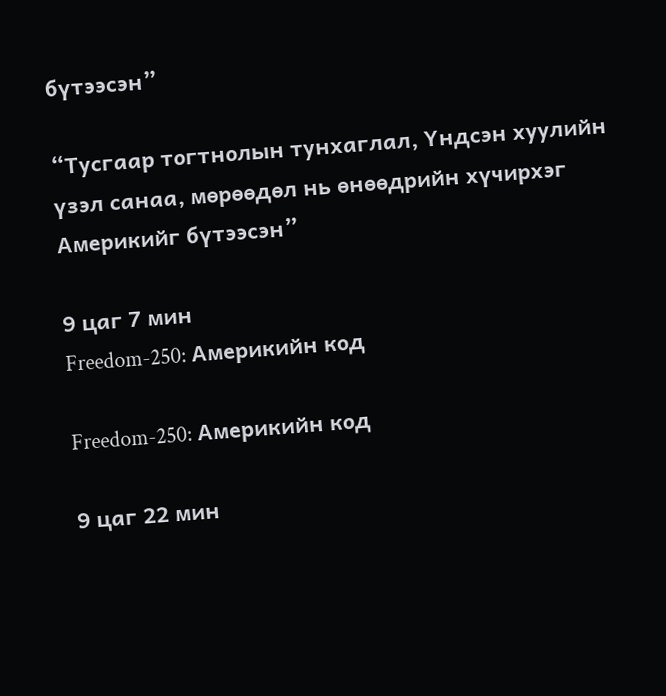бүтээсэн”

“Тусгаар тогтнолын тунхаглал, Үндсэн хуулийн үзэл санаа, мөрөөдөл нь өнөөдрийн хүчирхэг Америкийг бүтээсэн”

9 цаг 7 мин
Freedom-250: Америкийн код

Freedom-250: Америкийн код

9 цаг 22 мин